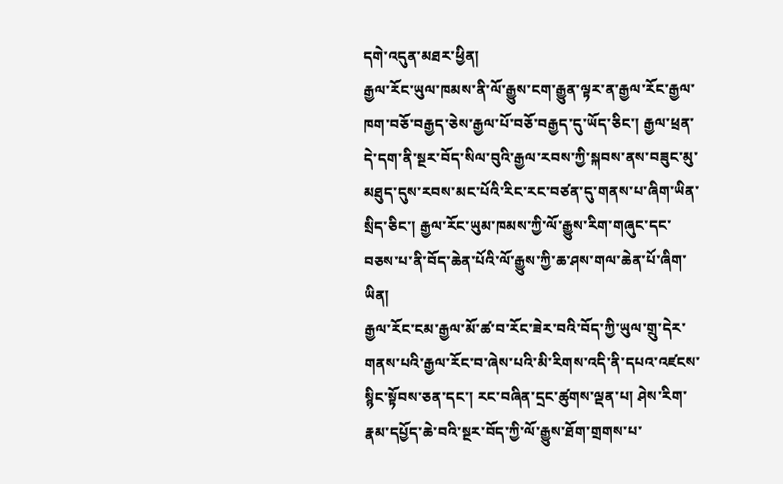དགེ་འདུན་མཐར་ཕྱིན།
རྒྱལ་རོང་ཡུལ་ཁམས་ནི་ལོ་རྒྱུས་ངག་རྒྱུན་ལྟར་ན་རྒྱལ་རོང་རྒྱལ་ཁག་བཅོ་བརྒྱད་ཅེས་རྒྱལ་པོ་བཅོ་བརྒྱད་དུ་ཡོད་ཅིང་། རྒྱལ་ཕྲན་དེ་དག་ནི་སྔར་བོད་སིལ་བུའི་རྒྱལ་རབས་ཀྱི་སྐབས་ནས་བཟུང་མུ་མཐུད་དུས་རབས་མང་པོའི་རིང་རང་བཙན་དུ་གནས་པ་ཞིག་ཡིན་སྲིད་ཅིང་། རྒྱལ་རོང་ཡུམ་ཁམས་ཀྱི་ལོ་རྒྱུས་རིག་གཞུང་དང་བཅས་པ་ནི་བོད་ཆེན་པོའི་ལོ་རྒྱུས་ཀྱི་ཆ་ཤས་གལ་ཆེན་པོ་ཞིག་ཡིན།
རྒྱལ་རོང་ངམ་རྒྱལ་མོ་ཚ་བ་རོང་ཟེར་བའི་བོད་ཀྱི་ཡུལ་གྲུ་དེར་གནས་པའི་རྒྱལ་རོང་བ་ཞེས་པའི་མི་རིགས་འདི་ནི་དཔའ་འཛངས་སྙིང་སྟོབས་ཅན་དང་། རང་བཞིན་དྲང་ཚུགས་ལྡན་པ། ཤེས་རིག་རྣམ་དཔྱོད་ཆེ་བའི་སྔར་བོད་ཀྱི་ལོ་རྒྱུས་ཐོག་གྲགས་པ་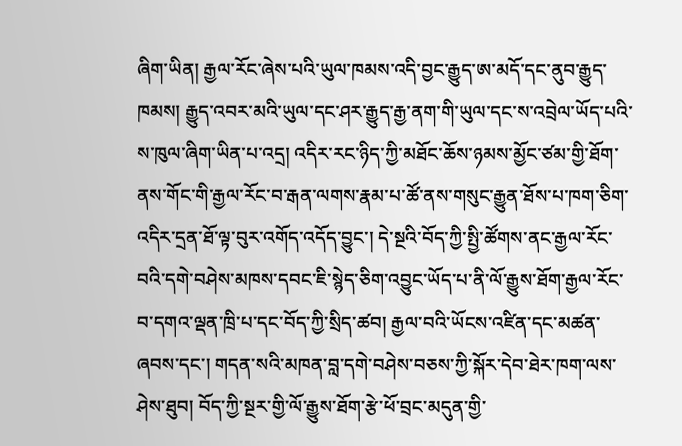ཞིག་ཡིན། རྒྱལ་རོང་ཞེས་པའི་ཡུལ་ཁམས་འདི་བྱང་རྒྱུད་ཨ་མདོ་དང་ནུབ་རྒྱུད་ཁམས། རྒྱུད་འབར་མའི་ཡུལ་དང་ཤར་རྒྱུད་རྒྱ་ནག་གི་ཡུལ་དང་ས་འབྲེལ་ཡོད་པའི་ས་ཁུལ་ཞིག་ཡིན་པ་འདྲ། འདིར་རང་ཉིད་ཀྱི་མཐོང་ཆོས་ཉམས་མྱོང་ཙམ་གྱི་ཐོག་ནས་གོང་གི་རྒྱལ་རོང་བ་རྒན་ལགས་རྣམ་པ་ཚོ་ནས་གསུང་རྒྱུན་ཐོས་པ་ཁག་ཅིག་འདིར་དྲན་ཐོ་ལྟ་བུར་འགོད་འདོད་བྱུང་། དེ་སྔའི་བོད་ཀྱི་སྤྱི་ཚོགས་ནང་རྒྱལ་རོང་བའི་དགེ་བཤེས་མཁས་དབང་ཇི་སྙེད་ཅིག་འབྱུང་ཡོད་པ་ནི་ལོ་རྒྱུས་ཐོག་རྒྱལ་རོང་བ་དགའ་ལྡན་ཁྲི་པ་དང་བོད་ཀྱི་སྲིད་ཚབ། རྒྱལ་བའི་ཡོངས་འཛིན་དང་མཚན་ཞབས་དང་། གདན་སའི་མཁན་བླ་དགེ་བཤེས་བཅས་ཀྱི་སྐོར་དེབ་ཐེར་ཁག་ལས་ཤེས་ཐུབ། བོད་ཀྱི་སྔར་གྱི་ལོ་རྒྱུས་ཐོག་རྩེ་ཕོ་བྲང་མདུན་གྱི་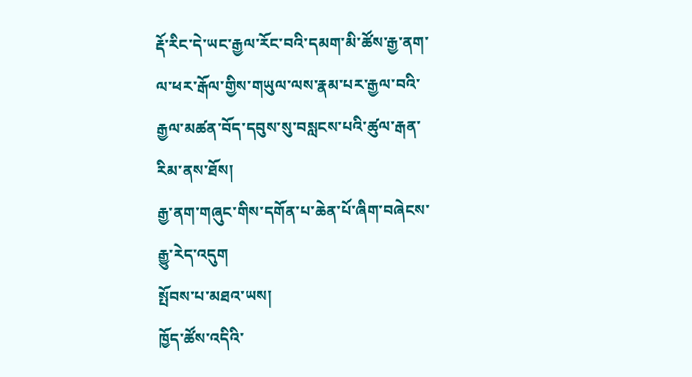རྡོ་རིང་དེ་ཡང་རྒྱལ་རོང་བའི་དམག་མི་ཚོས་རྒྱ་ནག་ལ་ཕར་རྒོལ་གྱིས་གཡུལ་ལས་རྣམ་པར་རྒྱལ་བའི་རྒྱལ་མཚན་བོད་དབུས་སུ་བསླངས་པའི་ཚུལ་རྒན་རིམ་ནས་ཐོས།
རྒྱ་ནག་གཞུང་གིས་དགོན་པ་ཆེན་པོ་ཞིག་བཞེངས་རྒྱུ་རེད་འདུག
སྤོབས་པ་མཐའ་ཡས།
ཁྱོད་ཚོས་འདིའི་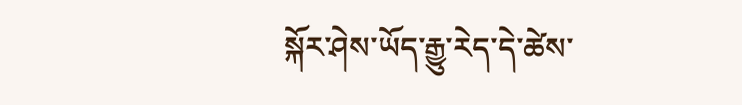སྐོར་ཤེས་ཡོད་རྒྱུ་རེད་དེ་ཚེས་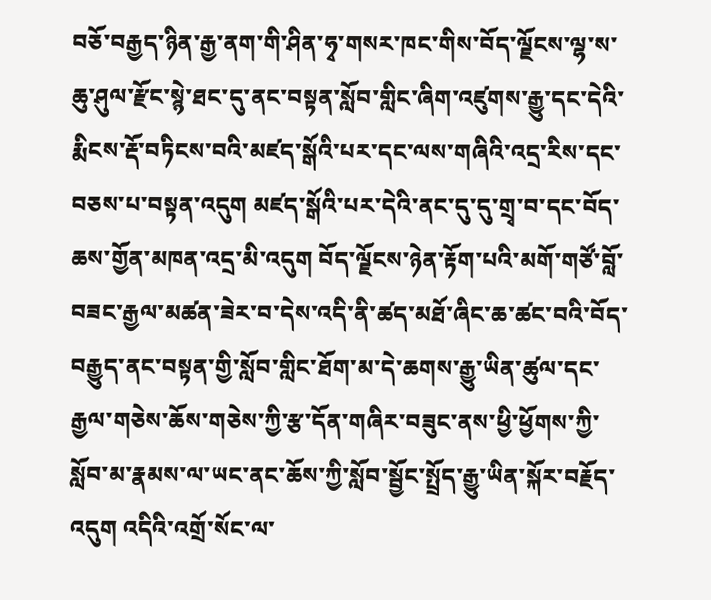བཅོ་བརྒྱད་ཉིན་རྒྱ་ནག་གི་ཤིན་ཧྭ་གསར་ཁང་གིས་བོད་ལྗོངས་ལྷ་ས་ཆུ་ཤུལ་རྫོང་སྙེ་ཐང་དུ་ནང་བསྟན་སློབ་གླིང་ཞིག་འཛུགས་རྒྱུ་དང་དེའི་རྨིངས་རྡོ་བཏིངས་བའི་མཛད་སྒོའི་པར་དང་ལས་གཞིའི་འདྲ་རིས་དང་བཅས་པ་བསྟན་འདུག མཛད་སྒོའི་པར་དེའི་ནང་དུ་དུ་གྲྭ་བ་དང་བོད་ཆས་གྱོན་མཁན་འདྲ་མི་འདུག བོད་ལྗོངས་ཉེན་རྟོག་པའི་མགོ་གཙོ་བློ་བཟང་རྒྱལ་མཚན་ཟེར་བ་དེས་འདི་ནི་ཚད་མཐོ་ཞིང་ཆ་ཚང་བའི་བོད་བརྒྱུད་ནང་བསྟན་གྱི་སློབ་གླིང་ཐོག་མ་དེ་ཆགས་རྒྱུ་ཡིན་ཚུལ་དང་རྒྱལ་གཅེས་ཆོས་གཅེས་ཀྱི་རྩ་དོན་གཞིར་བཟུང་ནས་ཕྱི་ཕྱོགས་ཀྱི་སློབ་མ་རྣམས་ལ་ཡང་ནང་ཆོས་ཀྱི་སློབ་སྦྱོང་སྤྲོད་རྒྱུ་ཡིན་སྐོར་བརྗོད་འདུག འདིའི་འགྲོ་སོང་ལ་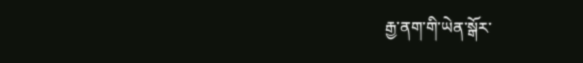རྒྱ་ནག་གི་ཡེན་སྒོར་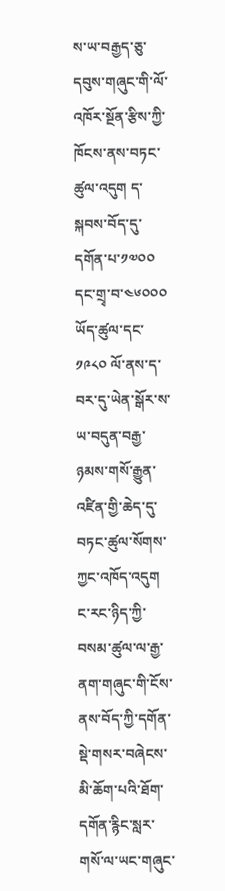ས་ཡ་བརྒྱད་ཅུ་དབུས་གཞུང་གི་ལོ་འཁོར་སྔོན་རྩིས་ཀྱི་ཁོངས་ནས་བཏང་ཚུལ་འདུག ད་སྐབས་བོད་དུ་དགོན་པ་༡༧༠༠ དང་གྲྭ་བ་༤༦༠༠༠ ཡོད་ཚུལ་དང་༡༩༨༠ ལོ་ནས་ད་བར་དུ་ཡེན་སྒོར་ས་ཡ་བདུན་བརྒྱ་ཉམས་གསོ་རྒྱུན་འཛིན་གྱི་ཆེད་དུ་བཏང་ཚུལ་སོགས་ཀྱང་འཁོད་འདུག
ང་རང་ཉིད་ཀྱི་བསམ་ཚུལ་ལ་རྒྱ་ནག་གཞུང་གི་ངོས་ནས་བོད་ཀྱི་དགོན་སྡེ་གསར་བཞེངས་མི་ཆོག་པའི་ཐོག་དགོན་རྙིང་སླར་གསོ་ལ་ཡང་གཞུང་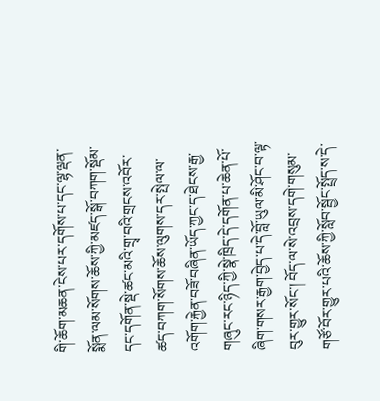གི་ཆོག་མཆན་ངེས་པར་དགོས་པ་དང་ལྷ་ལྡན་སྨོན་ལམ་སོགས་ཆོས་ཀྱི་མཛད་སྒོ་བཀག་སྡོམ་དང་དགོན་སྡེ་ཚང་མའི་གྲྭ་བའི་གྲངས་འབོར་ཚད་བཀག་སོགས་ཆོས་ལུགས་དར་སྤེལ་ལ་འགོག་རྐྱེན་བཟོ་བཞིན་ཡོད་ཀྱང་ད་ཐེངས་རྒྱ་གཞུང་རང་ཉིད་ཀྱི་སྣེ་ཁྲིད་དེ་དགོན་པ་ཆེན་པོ་ཞིག་གསར་རྒྱག་བྱེད་པ་དེ་བློ་ཡུལ་མི་ཤོང་བ་ལྟ་བུར་གྱུར་སོང་། བོད་ལ་སེ་འབྲས་དགེ་གསུམ་གཙོ་བོར་གྱུར་པའི་ཆོས་ཀྱི་སློབ་སྦྱོང་སྤྲོད་ས་དེ་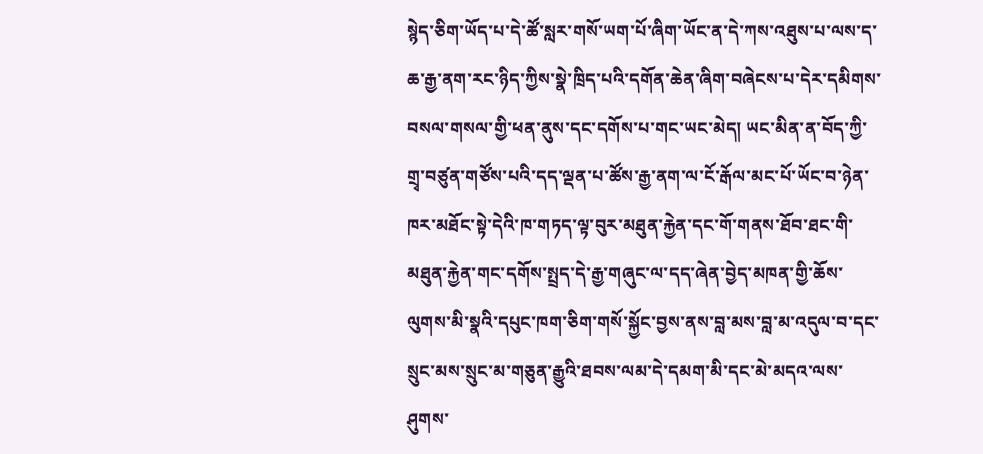སྙེད་ཅིག་ཡོད་པ་དེ་ཚོ་སླར་གསོ་ཡག་པོ་ཞིག་ཡོང་ན་དེ་ཀས་འཐུས་པ་ལས་ད་ཆ་རྒྱ་ནག་རང་ཉིད་ཀྱིས་སྣེ་ཁྲིད་པའི་དགོན་ཆེན་ཞིག་བཞེངས་པ་དེར་དམིགས་བསལ་གསལ་གྱི་ཕན་ནུས་དང་དགོས་པ་གང་ཡང་མེད། ཡང་མིན་ན་བོད་ཀྱི་གྲྭ་བཙུན་གཙོས་པའི་དད་ལྡན་པ་ཚོས་རྒྱ་ནག་ལ་ངོ་རྒོལ་མང་པོ་ཡོང་བ་ཉེན་ཁར་མཐོང་སྟེ་དེའི་ཁ་གཏད་ལྟ་བུར་མཐུན་རྐྱེན་དང་གོ་གནས་ཐོབ་ཐང་གི་མཐུན་རྐྱེན་གང་དགོས་སྤྲད་དེ་རྒྱ་གཞུང་ལ་དད་ཞེན་བྱེད་མཁན་གྱི་ཆོས་ལུགས་མི་སྣའི་དཔུང་ཁག་ཅིག་གསོ་སྐྱོང་བྱས་ནས་བླ་མས་བླ་མ་འདུལ་བ་དང་སྲུང་མས་སྲུང་མ་གཅུན་རྒྱུའི་ཐབས་ལམ་དེ་དམག་མི་དང་མེ་མདའ་ལས་ཤུགས་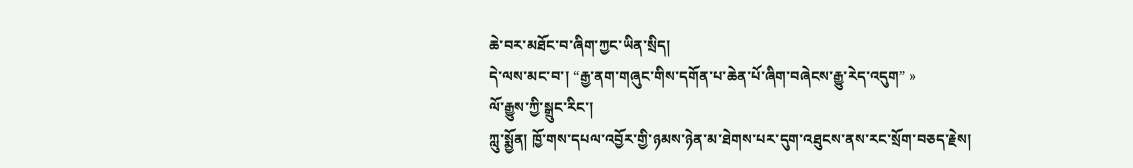ཆེ་བར་མཐོང་བ་ཞིག་ཀྱང་ཡིན་སྲིད།
དེ་ལས་མང་བ་། “རྒྱ་ནག་གཞུང་གིས་དགོན་པ་ཆེན་པོ་ཞིག་བཞེངས་རྒྱུ་རེད་འདུག” »
ལོ་རྒྱུས་ཀྱི་སྒྲུང་རིང་།
ཀླུ་སྨྱོན། ཁྱོ་གས་དཔལ་འབྱོར་གྱི་ཉམས་ཉེན་མ་ཐེགས་པར་དུག་འཐུངས་ནས་རང་སྲོག་བཅད་རྗེས།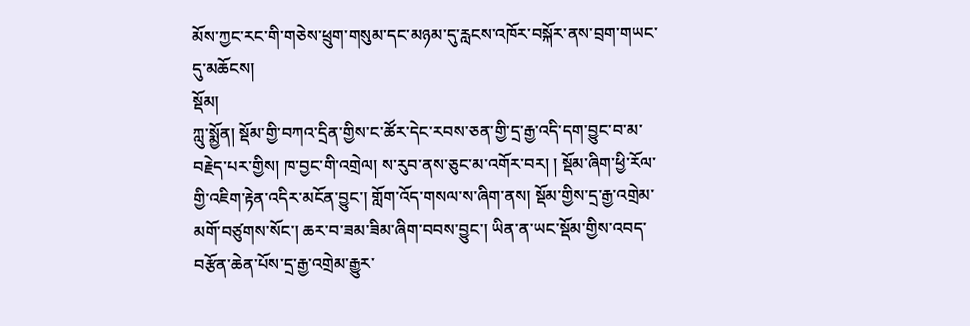མོས་ཀྱང་རང་གི་གཅེས་ཕྲུག་གསུམ་དང་མཉམ་དུ་རླངས་འཁོར་བསྐོར་ནས་བྲག་གཡང་དུ་མཆོངས།
སྡོམ།
ཀླུ་སྨྱོན། སྡོམ་གྱི་བཀའ་དྲིན་གྱིས་ང་ཚོར་དེང་རབས་ཅན་གྱི་དྲ་རྒྱ་འདི་དག་བྱུང་བ་མ་བརྗེད་པར་གྱིས། ཁ་བྱང་གི་འགྲེལ། ས་རུབ་ནས་ཅུང་མ་འགོར་བར། ། སྡོམ་ཞིག་ཕྱི་རོལ་གྱི་འཇིག་རྟེན་འདིར་མངོན་བྱུང་། གློག་འོད་གསལ་ས་ཞིག་ནས། སྡོམ་གྱིས་དྲ་རྒྱ་འགྲེམ་མགོ་བཙུགས་སོང་། ཆར་བ་ཟམ་ཟིམ་ཞིག་བབས་བྱུང་། ཡིན་ན་ཡང་སྡོམ་གྱིས་འབད་བརྩོན་ཆེན་པོས་དྲ་རྒྱ་འགྲེམ་རྒྱུར་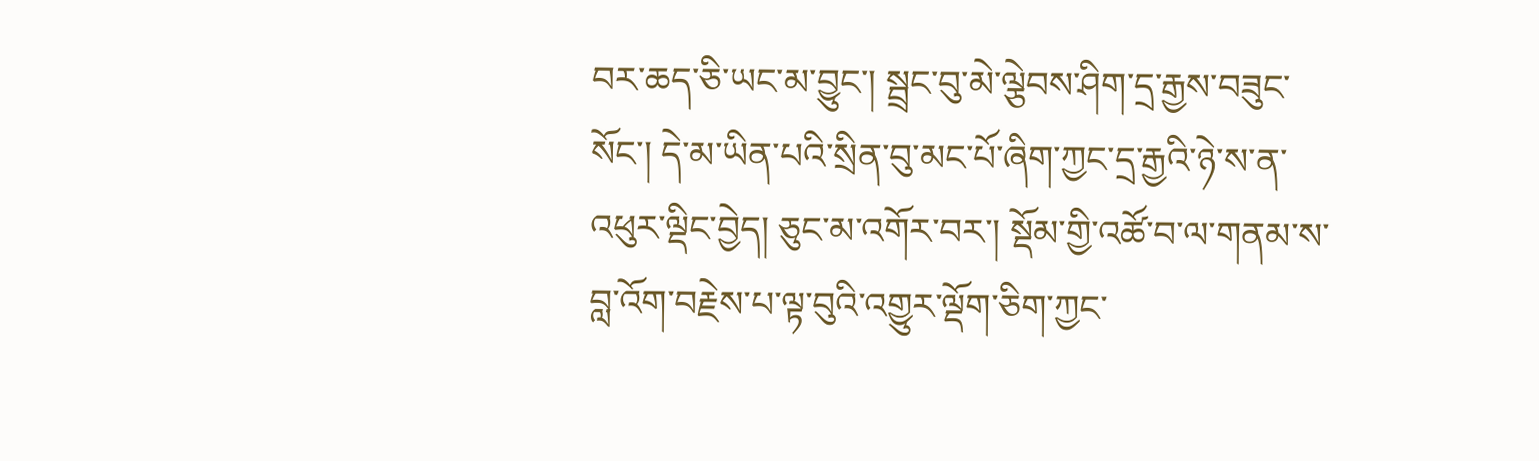བར་ཆད་ཅི་ཡང་མ་བྱུང་། སྦྲང་བུ་མེ་ལྕེབས་ཤིག་དྲ་རྒྱས་བཟུང་སོང་། དེ་མ་ཡིན་པའི་སྲིན་བུ་མང་པོ་ཞིག་ཀྱང་དྲ་རྒྱའི་ཉེ་ས་ན་འཕུར་ལྡིང་བྱེད། ཅུང་མ་འགོར་བར་། སྡོམ་གྱི་འཚོ་བ་ལ་གནམ་ས་བླ་འོག་བརྗེས་པ་ལྟ་བུའི་འགྱུར་ལྡོག་ཅིག་ཀྱང་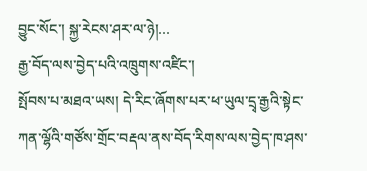བྱུང་སོང་། སྐྱ་རེངས་ཤར་ལ་ཉེ།…
རྒྱ་བོད་ལས་བྱེད་པའི་འཁྲུགས་འཛིང་།
སྤོབས་པ་མཐའ་ཡས། དེ་རིང་ཞོགས་པར་ཕ་ཡུལ་དྲྭ་རྒྱའི་སྟེང་ཀན་ལྷོའི་གཙོས་གྲོང་བརྡལ་ནས་བོད་རིགས་ལས་བྱེད་ཁ་ཤས་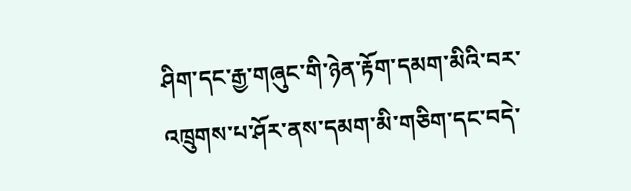ཤིག་དང་རྒྱ་གཞུང་གི་ཉེན་རྟོག་དམག་མིའི་བར་འཁྲུགས་པ་ཤོར་ནས་དམག་མི་གཅིག་དང་བདེ་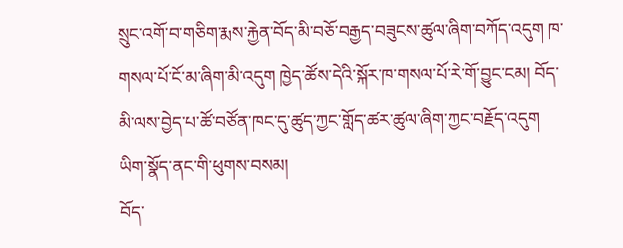སྲུང་འགོ་བ་གཅིག་རྨས་རྐྱེན་བོད་མི་བཅོ་བརྒྱད་བཟུངས་ཚུལ་ཞིག་བཀོད་འདུག ཁ་གསལ་པོ་ངོ་མ་ཞིག་མི་འདུག ཁྱེད་ཚོས་དེའི་སྐོར་ཁ་གསལ་པོ་རེ་གོ་བྱུང་ངམ། བོད་མི་ལས་བྱེད་པ་ཚོ་བཙོན་ཁང་དུ་ཚུད་ཀྱང་གློད་ཚར་ཚུལ་ཞིག་ཀྱང་བརྗོད་འདུག
ཡིག་སྣོད་ནང་གི་ཕུགས་བསམ།
བོད་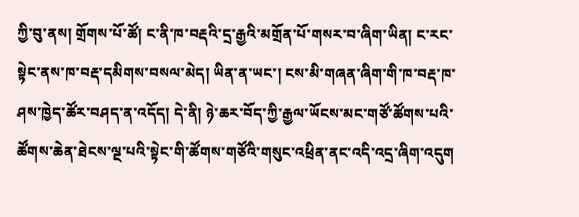ཀྱི་བུ་ནས། གྲོགས་པོ་ཚོ། ང་ནི་ཁ་བརྡའི་དྲ་རྒྱའི་མགྲོན་པོ་གསར་བ་ཞིག་ཡིན། ང་རང་སྟེང་ནས་ཁ་བརྡ་དམིགས་བསལ་མེད། ཡིན་ན་ཡང་། ངས་མི་གཞན་ཞིག་གི་ཁ་བརྡ་ཁ་ཤས་ཁྱེད་ཚོར་བཤད་ན་འདོད། དེ་ནི། ཉེ་ཆར་བོད་ཀྱི་རྒྱལ་ཡོངས་མང་གཙོ་ཚོགས་པའི་ཚོགས་ཆེན་ཐེངས་ལྔ་པའི་སྟེང་གི་ཚོགས་གཙོའི་གསུང་འཕྲིན་ནང་འདི་འདྲ་ཞིག་འདུག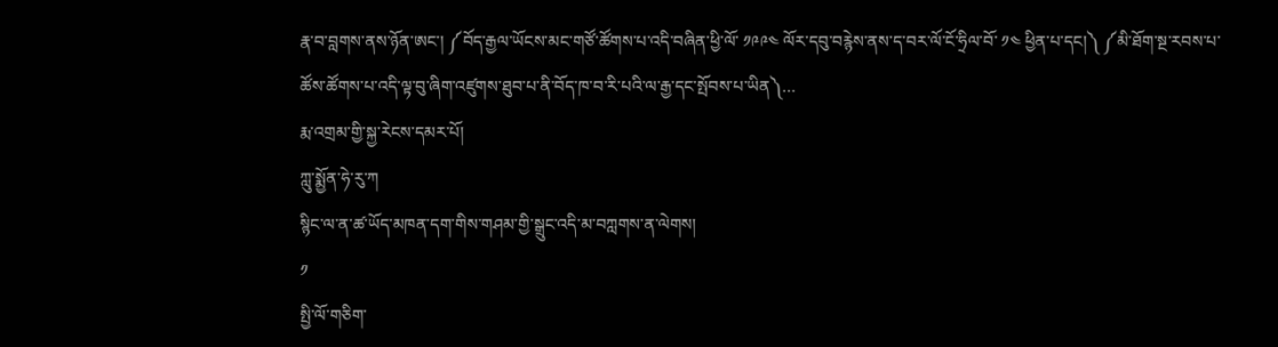རྣ་བ་བླགས་ནས་ཉོན་ཨང་། ༼བོད་རྒྱལ་ཡོངས་མང་གཙོ་ཚོགས་པ་འདི་བཞིན་ཕྱི་ལོ་ ༡༩༩༤ ལོར་དབུ་བརྙེས་ནས་ད་བར་ལོ་ངོ་ཧྲིལ་བོ་ ༡༤ ཕྱིན་པ་དང།༽ ༼མི་ཐོག་སྔ་རབས་པ་ཚོས་ཚོགས་པ་འདི་ལྟ་བུ་ཞིག་འཛུགས་ཐུབ་པ་ནི་བོད་ཁ་བ་རི་པའི་ལ་རྒྱ་དང་སྤོབས་པ་ཡིན༽…
རྨ་འགྲམ་གྱི་སྐྱ་རེངས་དམར་པོ།
ཀླུ་སྨྱོན་ཧེ་རུ་ཀ
སྙིང་ལ་ན་ཚ་ཡོད་མཁན་དག་གིས་གཤམ་གྱི་སྒྲུང་འདི་མ་བཀླགས་ན་ལེགས།
༡
སྤྱི་ལོ་གཅིག་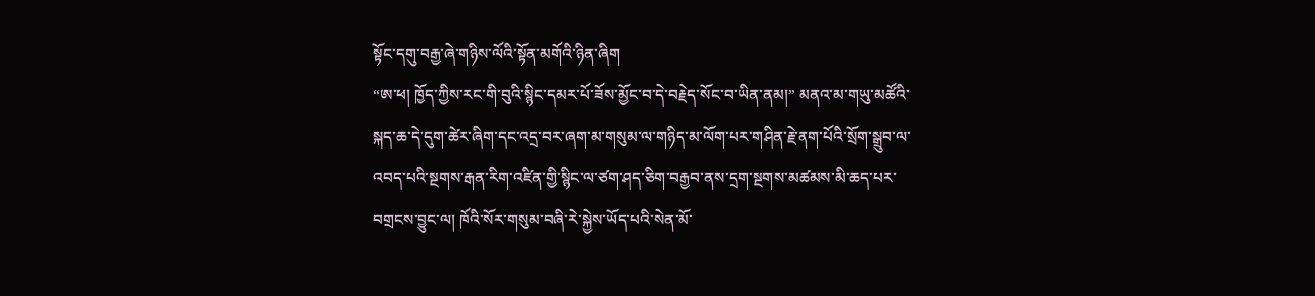སྟོང་དགུ་བརྒྱ་ཞེ་གཉིས་ལོའི་སྟོན་མགོའི་ཉིན་ཞིག
“ཨ་ཕ། ཁྱོད་ཀྱིས་རང་གི་བུའི་སྙིང་དམར་པོ་ཟོས་མྱོང་བ་དེ་བརྗེད་སོང་བ་ཡིན་ནམ།” མནའ་མ་གཡུ་མཚོའི་སྐད་ཆ་དེ་དུག་ཚེར་ཞིག་དང་འདྲ་བར་ཞག་མ་གསུམ་ལ་གཉིད་མ་ལོག་པར་གཤིན་རྗེ་ནག་པོའི་སྲོག་སྒྲུབ་ལ་འབད་པའི་སྔགས་རྒན་རིག་འཛིན་གྱི་སྙིང་ལ་ཙག་ཤད་ཅིག་བརྒྱབ་ནས་དྲག་སྔགས་མཚམས་མི་ཆད་པར་བགྲངས་བྱུང་ལ། ཁོའི་སོར་གསུམ་བཞི་རེ་སྐྱེས་ཡོད་པའི་སེན་མོ་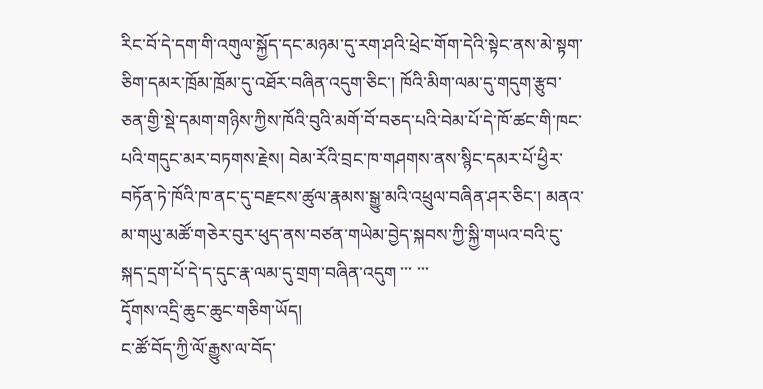རིང་བོ་དེ་དག་གི་འགུལ་སྐྱོད་དང་མཉམ་དུ་རག་ཤའི་ཕྲེང་གོག་དེའི་སྟེང་ནས་མེ་སྟག་ཅིག་དམར་ཁྲོམ་ཁྲོམ་དུ་འཐོར་བཞིན་འདུག་ཅིང་། ཁོའི་མིག་ལམ་དུ་གདུག་རྩུབ་ཅན་གྱི་སྡེ་དམག་གཉིས་ཀྱིས་ཁོའི་བུའི་མགོ་བོ་བཅད་པའི་བེམ་པོ་དེ་ཁོ་ཚང་གི་ཁང་པའི་གདུང་མར་བཏགས་རྗེས། བེམ་རོའི་བྲང་ཁ་གཤགས་ནས་སྙིང་དམར་པོ་ཕྱིར་བཏོན་ཏེ་ཁོའི་ཁ་ནང་དུ་བརྫངས་ཚུལ་རྣམས་སྒྱུ་མའི་འཕྲུལ་བཞིན་ཤར་ཅིང་། མནའ་མ་གཡུ་མཚོ་གཅེར་བུར་ཕུད་ནས་བཙན་གཡེམ་བྱེད་སྐབས་ཀྱི་སྐྱི་གཡའ་བའི་ངུ་སྐད་དྲག་པོ་དེ་ད་དུང་རྣ་ལམ་དུ་གྲག་བཞིན་འདུག ་་་ ་་་
དྭོགས་འདྲི་ཆུང་ཆུང་གཅིག་ཡོད།
ང་ཚོ་བོད་ཀྱི་ལོ་རྒྱུས་ལ་བོད་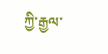ཀྱི་རྒྱལ་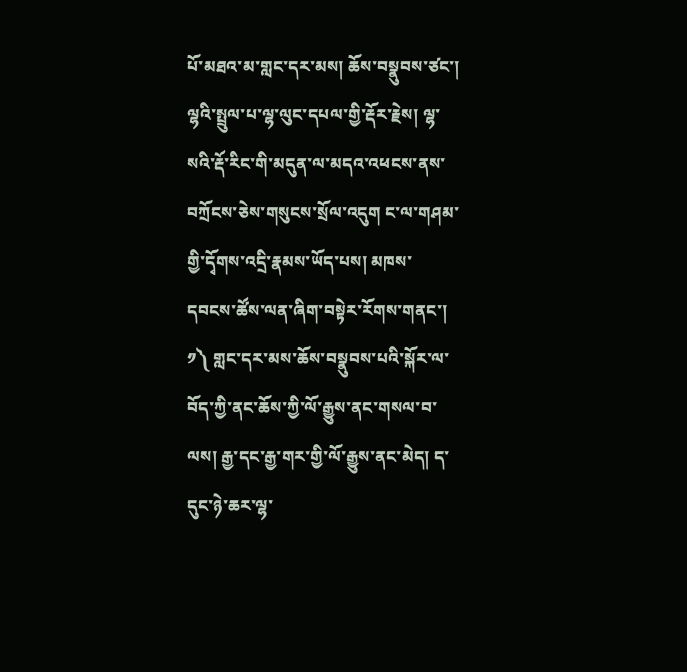པོ་མཐའ་མ་གླང་དར་མས། ཆོས་བསྣུབས་ཙང་། ལྷའི་སྤྲུལ་པ་ལྷ་ལུང་དཔལ་གྱི་རྡོར་རྗེས། ལྷ་སའི་རྡོ་རིང་གི་མདུན་ལ་མདའ་འཕངས་ནས་བཀྲོངས་ཅེས་གསུངས་སྲོལ་འདུག ང་ལ་གཤམ་གྱི་དྭོགས་འདྲི་རྣམས་ཡོད་པས། མཁས་དབངས་ཚོས་ལན་ཞིག་བསྟེར་རོགས་གནང་། ༡༽ གླང་དར་མས་ཆོས་བསྣུབས་པའི་སྐོར་ལ་བོད་ཀྱི་ནང་ཆོས་ཀྱི་ལོ་རྒྱུས་ནང་གསལ་བ་ལས། རྒྱ་དང་རྒྱ་གར་གྱི་ལོ་རྒྱུས་ནང་མེད། ད་དུང་ཉེ་ཆར་ལྷ་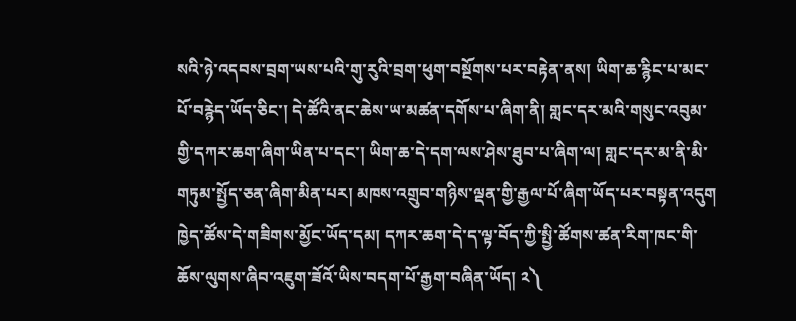སའི་ཉེ་འདབས་བྲག་ཡས་པའི་གུ་རུའི་བྲག་ཕུག་བསྔོགས་པར་བརྟེན་ནས། ཡིག་ཆ་རྙིང་པ་མང་པོ་བརྙེད་ཡོད་ཅིང་། དེ་ཚོའི་ནང་ཆེས་ཡ་མཚན་དགོས་པ་ཞིག་ནི། གླང་དར་མའི་གསུང་འབུམ་གྱི་དཀར་ཆག་ཞིག་ཡིན་པ་དང་། ཡིག་ཆ་དེ་དག་ལས་ཤེས་ཐུབ་པ་ཞིག་ལ། གླང་དར་མ་ནི་མི་གཏུམ་སྤྱོད་ཅན་ཞིག་མིན་པར། མཁས་འགྲུབ་གཉིས་ལྡན་གྱི་རྒྱལ་པོ་ཞིག་ཡོད་པར་བསྟན་འདུག ཁྱེད་ཚོས་དེ་གཟིགས་མྱོང་ཡོད་དམ། དཀར་ཆག་དེ་ད་ལྟ་བོད་ཀྱི་སྤྱི་ཚོགས་ཚན་རིག་ཁང་གི་ཆོས་ལུགས་ཞིབ་འཇུག་ཟོའོ་ཡིས་བདག་པོ་རྒྱག་བཞིན་ཡོད། ༢༽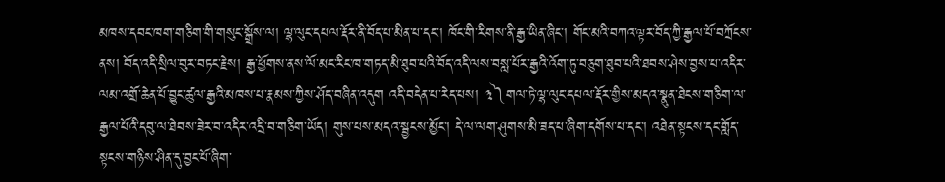མཁས་དབང་ཁག་གཅིག་གི་གསུང་སྒྲོས་ལ། ལྷ་ལུང་དཔལ་རྡོར་ནི་བོད་པ་མིན་པ་དང་། ཁོང་གི་རིགས་ནི་རྒྱ་ཡིན་ཞིང་། གོང་མའི་བཀའ་ལྟར་བོད་ཀྱི་རྒྱལ་པོ་བཀྲོངས་ནས། བོད་འདི་སྲིལ་བུར་བཏང་རྗེས། རྒྱ་ཕྱོགས་ནས་ལོ་མང་རིང་ཁ་གཏད་མི་ཐུབ་པའི་བོད་འདི་ལས་བསླ་པོར་རྒྱའི་འོག་ཏུ་བཅུག་ཐུབ་པའི་ཐབས་ཤེས་བྱས་པ་འདིར་ལམ་འགྲོ་ཆེན་པོ་བྱུང་ཚུལ་རྒྱའི་མཁས་པ་རྣམས་ཀྱིས་ཤོད་བཞིན་འདུག འདི་བདེན་པ་རེད་པས། ༣༽གལ་ཏེ་ལྷ་ལུང་དཔལ་རྡོར་གྱིས་མདའ་སྣུན་ཐེངས་གཅིག་ལ་རྒྱལ་པོའི་དབུ་ལ་ཐེབས་ཟེར་བ་འདིར་འདྲི་བ་གཅིག་ཡོད། གུས་པས་མདའ་སྦྱངས་མྱོང་། དེ་ལ་ལག་ཤུགས་མི་ཟད་པ་ཞིག་དགོས་པ་དང་། འཐེན་སྟངས་དང་གློད་སྟངས་གཉིས་ཤིན་དུ་བྱང་པོ་ཞིག་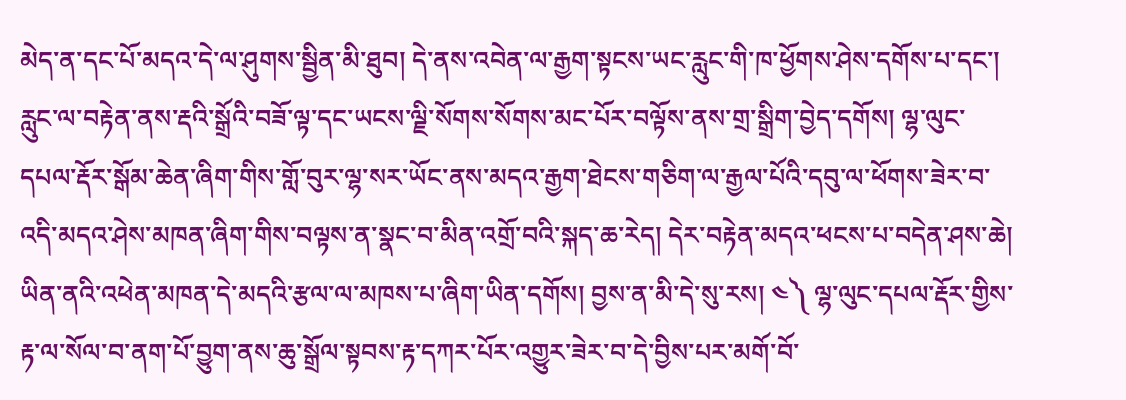མེད་ན་དང་པོ་མདའ་དེ་ལ་ཤུགས་སྦྱིན་མི་ཐུབ། དེ་ནས་འབེན་ལ་རྒྱག་སྟངས་ཡང་རླུང་གི་ཁ་ཕྱོགས་ཤེས་དགོས་པ་དང་། རླུང་ལ་བརྟེན་ནས་རྡའི་སྒྲོའི་བཟོ་ལྟ་དང་ཡངས་ལྗི་སོགས་སོགས་མང་པོར་བལྟོས་ནས་གྲ་སྒྲིག་བྱེད་དགོས། ལྷ་ལུང་དཔལ་རྡོར་སྒོམ་ཆེན་ཞིག་གིས་གློ་བུར་ལྷ་སར་ཡོང་ནས་མདའ་རྒྱག་ཐེངས་གཅིག་ལ་རྒྱལ་པོའི་དབུ་ལ་ཕོགས་ཟེར་བ་འདི་མདའ་ཤེས་མཁན་ཞིག་གིས་བལྟས་ན་སྣང་བ་མིན་འགྲོ་བའི་སྐད་ཆ་རེད། དེར་བརྟེན་མདའ་ཕངས་པ་བདེན་ཤས་ཆེ། ཡིན་ནའི་འཕེན་མཁན་དེ་མདའི་རྩལ་ལ་མཁས་པ་ཞིག་ཡིན་དགོས། བྱས་ན་མི་དེ་སུ་རས། ༤༽ ལྷ་ལུང་དཔལ་རྡོར་གྱིས་རྟ་ལ་སོལ་བ་ནག་པོ་བྱུག་ནས་ཆུ་སྒྲོལ་སྟབས་རྟ་དཀར་པོར་འགྱུར་ཟེར་བ་དེ་བྱིས་པར་མགོ་བོ་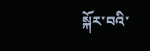སྐོར་བའི་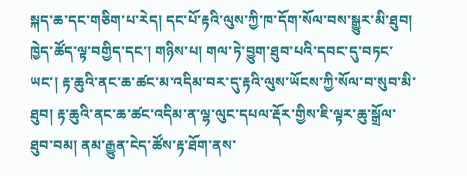སྐད་ཆ་དང་གཅིག་པ་རེད། དང་པོ་རྟའི་ལུས་ཀྱི་ཁ་དོག་སོལ་བས་སྒྱུར་མི་ཐུབ། ཁྱེད་ཚོད་ལྟ་བགྱིད་དང་། གཉིས་པ། གལ་ཏེ་བྱུག་ཐུབ་པའི་དབང་དུ་བཏང་ཡང་། རྟ་ཆུའི་ནང་ཆ་ཚང་མ་འདིམ་བར་དུ་རྟའི་ལུས་ཡོངས་ཀྱི་སོལ་བ་སུབ་མི་ཐུབ། རྟ་ཆུའི་ནང་ཆ་ཚང་འདིམ་ན་ལྷ་ལུང་དཔལ་རྡོར་གྱིས་ཇི་ལྟར་ཆུ་སྒྲོལ་ཐུབ་བམ། ནམ་རྒྱུན་ངེད་ཚོས་རྟ་ཐོག་ནས་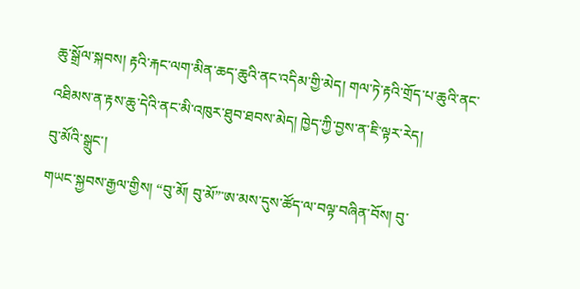ཆུ་སྒྲོལ་སྐབས། རྟའི་རྐང་ལག་མིན་ཆད་ཆུའི་ནང་འདིམ་གྱི་མེད། གལ་ཏེ་རྟའི་གྲོད་པ་ཆུའི་ནང་འཐིམས་ན་རྟས་ཆུ་དེའི་ནང་མི་འཁུར་ཐུབ་ཐབས་མེད། ཁྱེད་ཀྱི་བྱས་ན་ཇི་ལྟར་རེད།
བུ་མོའི་སྒྲུང་།
གཡང་སྐྱབས་རྒྱལ་གྱིས། “བུ་མོ། བུ་མོ”་ཨ་མས་དུས་ཚོད་ལ་བལྟ་བཞིན་བོས། བུ་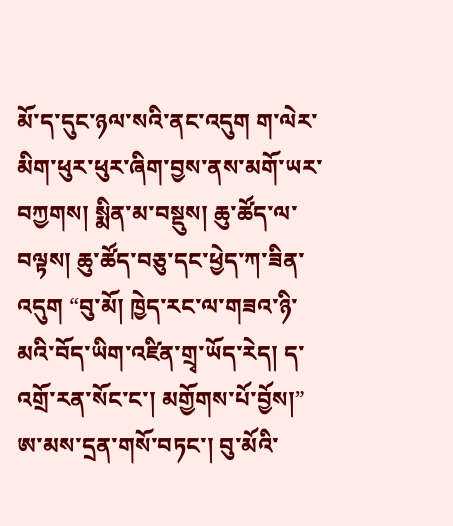མོ་ད་དུང་ཉལ་སའི་ནང་འདུག ག་ལེར་མིག་ཕུར་ཕུར་ཞིག་བྱས་ནས་མགོ་ཡར་བཀྱགས། སྨིན་མ་བསྡུས། ཆུ་ཚོད་ལ་བལྟས། ཆུ་ཚོད་བཅུ་དང་ཕྱེད་ཀ་ཟིན་འདུག “བུ་མོ། ཁྱེད་རང་ལ་གཟའ་ཉི་མའི་བོད་ཡིག་འཛིན་གྲྭ་ཡོད་རེད། ད་འགྲོ་རན་སོང་ང་། མགྱོགས་པོ་བྱོས།” ཨ་མས་དྲན་གསོ་བཏང་། བུ་མོའི་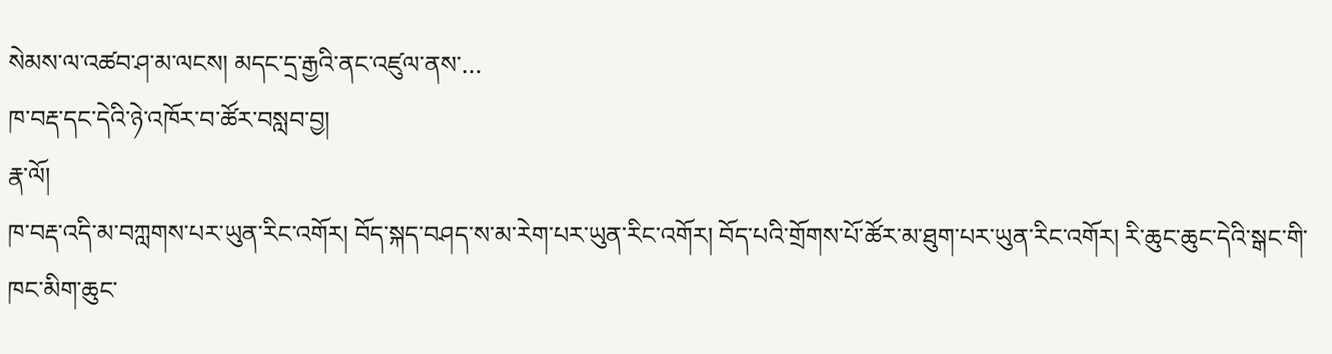སེམས་ལ་འཚབ་ཤ་མ་ལངས། མདང་དྲ་རྒྱའི་ནང་འཛུལ་ནས་…
ཁ་བརྡ་དང་དེའི་ཉེ་འཁོར་བ་ཚོར་བསླབ་བྱ།
རྣ་ལོ།
ཁ་བརྡ་འདི་མ་བཀླགས་པར་ཡུན་རིང་འགོར། བོད་སྐད་བཤད་ས་མ་རེག་པར་ཡུན་རིང་འགོར། བོད་པའི་གྲོགས་པོ་ཚོར་མ་ཐུག་པར་ཡུན་རིང་འགོར། རི་ཆུང་ཆུང་དེའི་སྒང་གི་ཁང་མིག་ཆུང་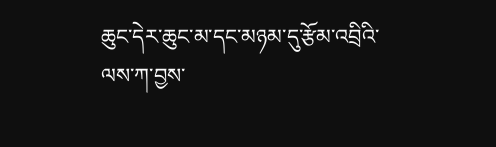ཆུང་དེར་ཆུང་མ་དང་མཉམ་དུ་རྩོམ་འབྲིའི་ལས་ཀ་བྱས་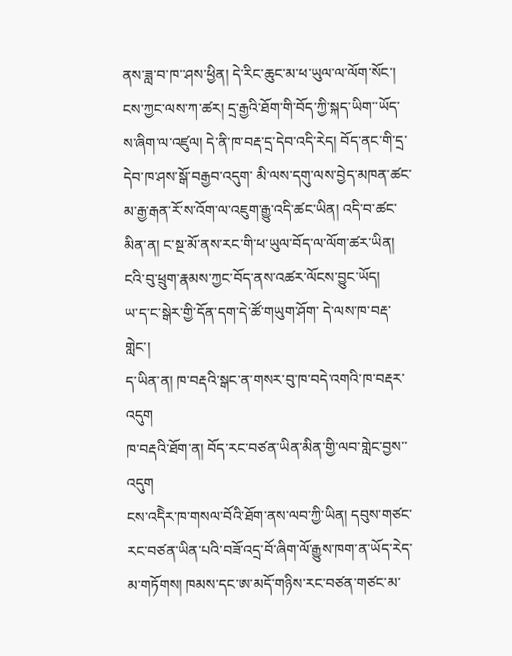ནས་ཟླ་བ་ཁ་་ཤས་ཕྱིན། དེ་རིང་ཆུང་མ་ཕ་ཡུལ་ལ་ལོག་སོང་། ངས་ཀྱང་ལས་ཀ་ཚར། དྲ་རྒྱའི་ཐོག་གི་བོད་ཀྱི་སྐད་ཡིག་་ཡོད་ས་ཞིག་ལ་འཛུལ། དེ་ནི་ཁ་བརྡ་དྲ་དེབ་འདི་རེད། བོད་ནང་གི་དྲ་དེབ་ཁ་ཤས་སྒོ་བརྒྱབ་འདུག་ མི་ལས་དགུ་ལས་བྱེད་མཁན་ཚང་མ་རྒྱ་རྒན་རོ་ས་འོག་ལ་འཇུག་རྒྱུ་འདི་ཚང་ཡིན། འདི་བ་ཚང་མིན་ན། ང་སྔ་མོ་ནས་རང་གི་ཕ་ཡུལ་བོད་ལ་ལོག་ཚར་ཡིན། ངའི་བུ་ཕྲུག་རྣམས་ཀྱང་བོད་ནས་འཚར་ལོངས་བྱུང་ཡོད།
ཡ་ད་ང་སྒེར་གྱི་དོན་དག་དེ་ཚོ་གཡུག་ཤོག་ དེ་ལས་ཁ་བརྡ་གླེང་།
ད་ཡིན་ན། ཁ་བརྡའི་སྒང་ན་གསར་བུ་ཁ་བདེ་འགའི་ཁ་བརྡར་འདུག
ཁ་བརྡའི་ཐོག་ན། བོད་རང་བཙན་ཡིན་མིན་གྱི་ལབ་གླེང་བྱས་་འདུག
ངས་འདིེར་ཁ་གསལ་བོའི་ཐོག་ནས་ལབ་ཀྱི་ཡིན། དབུས་གཙང་རང་བཙན་ཡིན་པའི་བཟོ་འདྲ་བོ་ཞིག་ལོ་རྒྱུས་ཁག་ན་ཡོད་རེད་མ་གཏོགས། ཁམས་དང་ཨ་མདོ་གཉིས་རང་བཙན་གཙང་མ་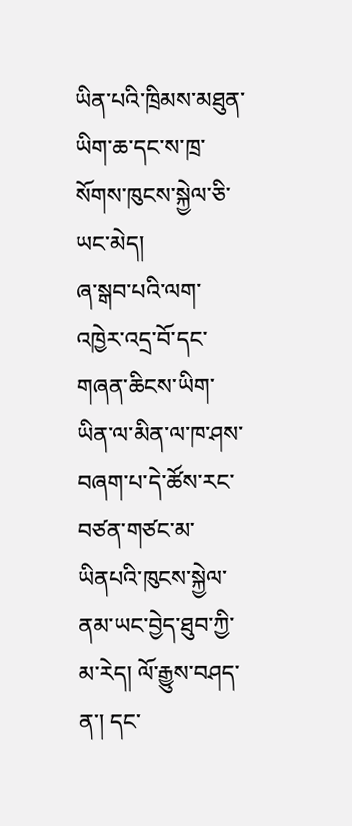ཡིན་པའི་ཁྲིམས་མཐུན་ཡིག་ཆ་དང་ས་ཁྲ་སོགས་ཁུངས་སྐྱེལ་ཅི་ཡང་མེད།
ཞ་སྒབ་པའི་ལག་འཁྱེར་འདྲ་བོ་དང་གཞན་ཆིངས་ཡིག་ཡིན་ལ་མིན་ལ་ཁ་ཤས་བཞག་པ་དེ་ཚོས་རང་བཙན་གཙང་མ་ཡིནཔའི་ཁུངས་སྐྱེལ་ནམ་ཡང་བྱེད་ཐུབ་ཀྱི་མ་རེད། ལོ་རྒྱུས་བཤད་ན་། དང་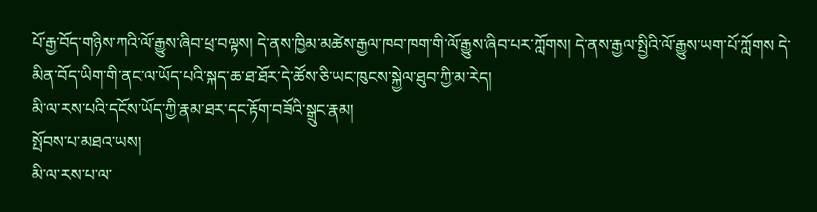པོ་རྒྱ་བོད་གཉིས་ཀའི་ལོ་རྒྱུས་ཞིབ་ཕྲ་བལྟས། དེ་ནས་ཁྱིམ་མཚེས་རྒྱལ་ཁབ་ཁག་གི་ལོ་རྒྱུས་ཞིབ་པར་ཀློགས། དེ་ནས་རྒྱལ་སྤྱིའི་ལོ་རྒྱུས་ཡག་པོ་ཀློགས དེ་མིན་བོད་ཡིག་གི་ནང་ལ་ཡོད་པའི་སྐད་ཆ་ཐ་ཐོར་དེ་ཚོས་ཅི་ཡང་ཁུངས་སྐྱེལ་ཐུབ་ཀྱི་མ་རེད།
མི་ལ་རས་པའི་དངོས་ཡོད་ཀྱི་རྣམ་ཐར་དང་རྟོག་བཟོའི་སྒྲུང་རྣམ།
སྤོབས་པ་མཐའ་ཡས།
མི་ལ་རས་པ་ལ་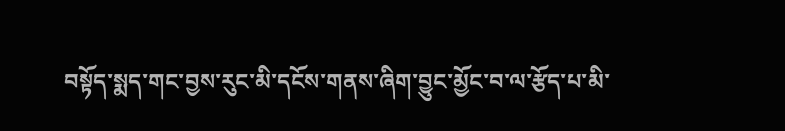བསྟོད་སྨད་གང་བྱས་རུང་མི་དངོས་གནས་ཞིག་བྱུང་མྱོང་བ་ལ་རྩོད་པ་མི་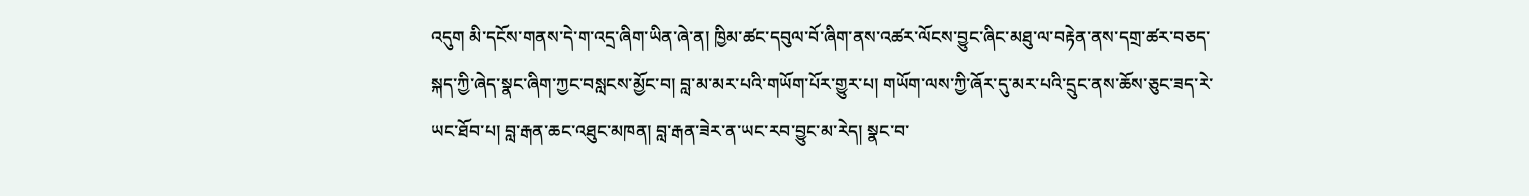འདུག མི་དངོས་གནས་དེ་ག་འདྲ་ཞིག་ཡིན་ཞེ་ན། ཁྱིམ་ཚང་དབུལ་བོ་ཞིག་ནས་འཚར་ལོངས་བྱུང་ཞིང་མཐུ་ལ་བརྟེན་ནས་དགྲ་ཚར་བཅད་སྐད་ཀྱི་ཞེད་སྣང་ཞིག་ཀྱང་བསླངས་མྱོང་བ། བླ་མ་མར་པའི་གཡོག་པོར་གྱུར་པ། གཡོག་ལས་ཀྱི་ཞོར་དུ་མར་པའི་དྲུང་ནས་ཆོས་ཅུང་ཟད་རེ་ཡང་ཐོབ་པ། བླ་རྒན་ཆང་འཐུང་མཁན། བླ་རྒན་ཟེར་ན་ཡང་རབ་བྱུང་མ་རེད། སྣང་བ་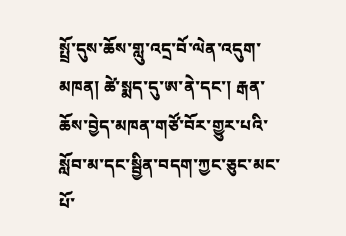སྤྲོ་དུས་ཆོས་གླུ་འདྲ་བོ་ལེན་འདུག་མཁན། ཚེ་སྨད་དུ་ཨ་ནེ་དང་། རྒན་ཆོས་བྱེད་མཁན་གཙོ་བོར་གྱུར་པའི་སློབ་མ་དང་སྦྱིན་བདག་ཀྱང་ཅུང་མང་པོ་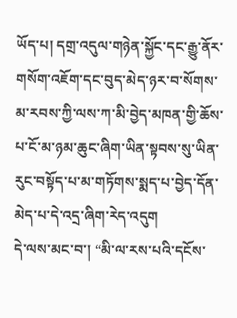ཡོད་པ། དགྲ་འདུལ་གཉེན་སྐྱོང་དང་རྒྱུ་ནོར་གསོག་འཇོག་དང་བུད་མེད་ཉར་བ་སོགས་མ་རབས་ཀྱི་ལས་ཀ་མི་བྱེད་མཁན་གྱི་ཆོས་པ་ངོ་མ་ཉམ་ཆུང་ཞིག་ཡིན་སྟབས་སུ་ཡིན་རུང་བསྟོད་པ་མ་གཏོགས་སྨད་པ་བྱེད་དོན་མེད་པ་དེ་འདྲ་ཞིག་རེད་འདུག
དེ་ལས་མང་བ་། “མི་ལ་རས་པའི་དངོས་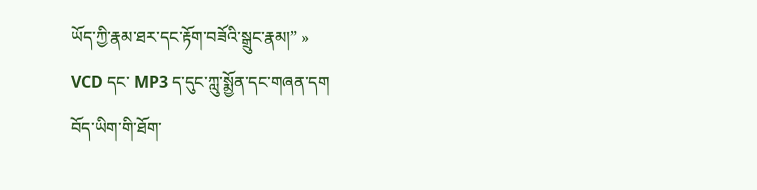ཡོད་ཀྱི་རྣམ་ཐར་དང་རྟོག་བཟོའི་སྒྲུང་རྣམ།” »
VCD དང་ MP3 ད་དུང་ཀླུ་སྨྱོན་དང་གཞན་དག
བོད་ཡིག་གི་ཐོག་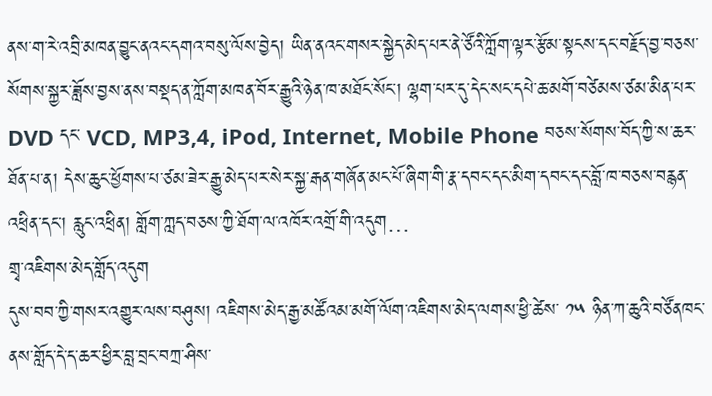ནས་ག་རེ་འབྲི་མཁན་བྱུང་ནའང་དགའ་བསུ་ལོས་བྱེད། ཡིན་ནའང་གསར་སྐྱེད་མེད་པར་ནེ་ཙོའི་ཀློག་ལྟར་རྩོམ་སྟངས་དང་བརྗོད་བྱ་བཅས་སོགས་སྐྱར་ཟློས་བྱས་ནས་བསྡད་ན་ཀློག་མཁན་བོར་རྒྱུའི་ཉེན་ཁ་མཐོང་སོང་། ལྷག་པར་དུ་དེང་སང་དཔེ་ཆ་མགོ་བཙེམས་ཙམ་མིན་པར་ DVD དང་ VCD, MP3,4, iPod, Internet, Mobile Phone བཅས་སོགས་བོད་ཀྱི་ས་ཆར་ཐོན་པ་ན། དེས་ཆུང་ཕྱོགས་པ་ཙམ་ཟེར་རྒྱུ་མེད་པར་སེར་སྐྱ་རྒན་གཞོན་མང་པོ་ཞིག་གི་རྣ་དབང་དང་མིག་དབང་དང་བློ་ཁ་བཅས་བརྙན་འཕྲིན་དང་། རླུང་འཕྲིན། གློག་ཀླད་བཅས་ཀྱི་ཐོག་ལ་འཁོར་འགྲོ་གི་འདུག…
གྲྭ་འཇིགས་མེད་གློད་འདུག
དུས་བབ་ཀྱི་གསར་འགྱུར་ལས་བཤུས། འཇིགས་མེད་རྒྱ་མཚོའམ་མགོ་ལོག་འཇིགས་མེད་ལགས་ཕྱི་ཚེས་ ༡༥ ཉིན་ཀ་ཆུའི་བཙོནཁང་ནས་གློད་དེ་ད་ཆར་ཕྱིར་བླ་བྲང་བཀྲ་ཤིས་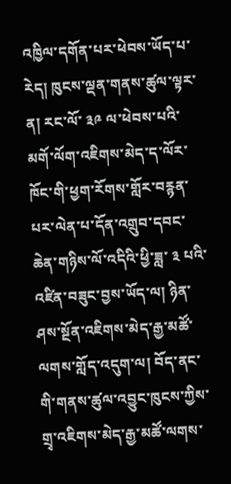འཁྱིལ་དགོན་པར་ཕེབས་ཡོད་པ་རེད། ཁུངས་ལྡན་གནས་ཚུལ་ལྟར་ན། རང་ལོ་ ༣༩ ལ་ཕེབས་པའི་མགོ་ལོག་འཇིགས་མེད་ད་ལོར་ཁོང་གི་ཕྱག་རོགས་གློར་བརྙན་པར་ལེན་པ་དོན་འགྲུབ་དབང་ཆེན་གཉིས་ལོ་འདིའི་ཕྱི་ཟླ་ ༣ པའི་འཛིན་བཟུང་བྱས་ཡོད་ལ། ཉིན་ཤས་སྔོན་འཇིགས་མེད་རྒྱ་མཚོ་ལགས་གློད་འདུག་ལ། བོད་ནང་གི་གནས་ཚུལ་འབྱུང་ཁུངས་ཀྱིས་གྲྭ་འཇིགས་མེད་རྒྱ་མཚོ་ལགས་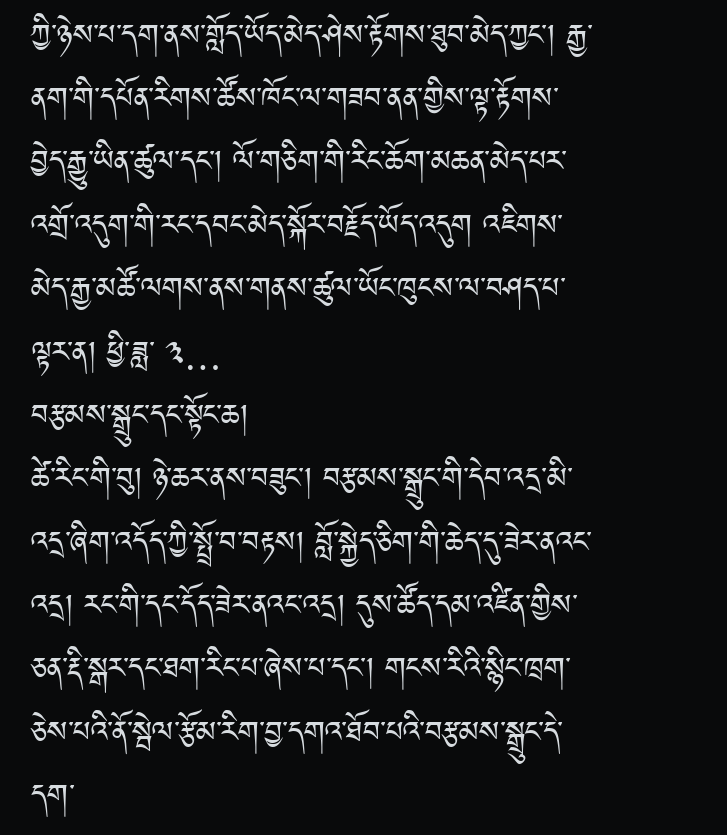ཀྱི་ཉེས་པ་དག་ནས་གློད་ཡོད་མེད་ཤེས་རྟོགས་ཐུབ་མེད་ཀྱང་། རྒྱ་ནག་གི་དཔོན་རིགས་ཚོས་ཁོང་ལ་གཟབ་ནན་གྱིས་ལྟ་རྟོགས་བྱེད་རྒྱུ་ཡིན་ཚུལ་དང་། ལོ་གཅིག་གི་རིང་ཆོག་མཆན་མེད་པར་འགྲོ་འདུག་གི་རང་དབང་མེད་སྐོར་བརྗོད་ཡོད་འདུག འཇིགས་མེད་རྒྱ་མཚོ་ལགས་ནས་གནས་ཚུལ་ཡོང་ཁུངས་ལ་བཤད་པ་ལྟར་ན། ཕྱི་ཟླ་ ༣…
བརྩམས་སྒྲུང་དང་སྟོང་ཆ།
ཚེ་རིང་གི་བུ། ཉེ་ཆར་ནས་བཟུང་། བརྩམས་སྒྲུང་གི་དེབ་འདྲ་མི་འདྲ་ཞིག་འདོད་ཀྱི་སྤྲོ་བ་བརྟས། བློ་སྐྱེད་ཅིག་གི་ཆེད་དུ་ཟེར་ནའང་འདྲ། རང་གི་དང་དོད་ཟེར་ནའང་འདྲ། དུས་ཚོད་དམ་འཛིན་གྱིས་ཅན་རྡི་སྒར་དང་ཐག་རིང་པ་ཞེས་པ་དང་། གངས་རིའི་སྙིང་ཁྲག་ཅེས་པའི་ནོ་སྦེལ་རྩོམ་རིག་བྱ་དགའ་ཐོབ་པའི་བརྩམས་སྒྲུང་དེ་དག་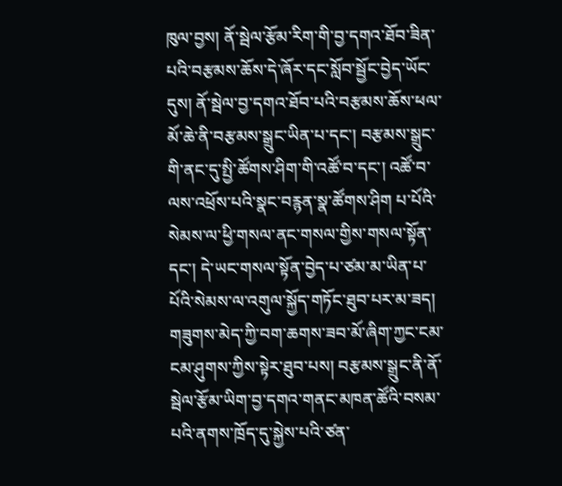ཁུལ་བྱས། ནོ་སྦེལ་རྩོམ་རིག་གི་བྱ་དགའ་ཐོབ་ཟིན་པའི་བརྩམས་ཆོས་དེ་ཞོར་དང་སློབ་སྦྱོང་བྱེད་ཡོང་དུས། ནོ་སྦེལ་བྱ་དགའ་ཐོབ་པའི་བརྩམས་ཆོས་ཕལ་མོ་ཆེ་ནི་བརྩམས་སྒྲུང་ཡིན་པ་དང་། བརྩམས་སྒྲུང་གི་ནང་དུ་སྤྱི་ཚོགས་ཤིག་གི་འཚོ་བ་དང་། འཚོ་བ་ལས་འཕྲོས་པའི་སྣང་བརྙན་སྣ་ཚོགས་ཤིག པ་པོའི་སེམས་ལ་ཕྱི་གསལ་ནང་གསལ་གྱིས་གསལ་སྟོན་དང་། དེ་ཡང་གསལ་སྟོན་བྱེད་པ་ཙམ་མ་ཡིན་པ་པོའི་སེམས་ལ་འགུལ་སྐྱོད་གཏོང་ཐུབ་པར་མ་ཟད། གཟུགས་མེད་ཀྱི་བག་ཆགས་ཟབ་མོ་ཞིག་ཀྱང་ངམ་ངམ་ཤུགས་ཀྱིས་སྟེར་ཐུབ་པས། བརྩམས་སྒྲུང་ནི་ནོ་སྦེལ་རྩོམ་ཡིག་བྱ་དགའ་གནང་མཁན་ཚོའི་བསམ་པའི་ནགས་ཁྲོད་དུ་སྐྱེས་པའི་ཙན་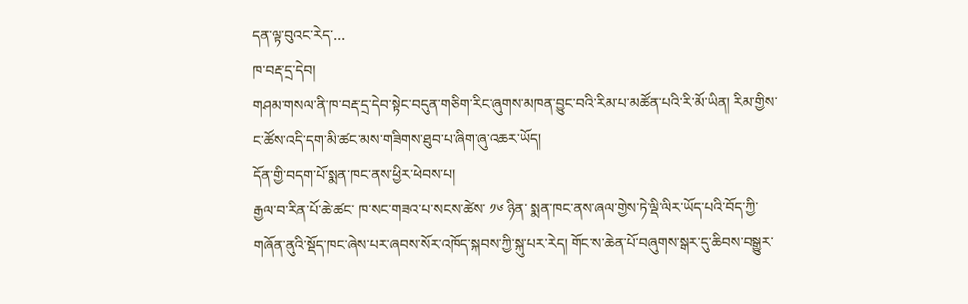དན་ལྟ་བུའང་རེད་…
ཁ་བརྡ་དྲ་དེབ།
གཤམ་གསལ་ནི་ཁ་བརྡ་དྲ་དེབ་སྟེང་བདུན་གཅིག་རིང་ཞུགས་མཁན་བྱུང་བའི་རིམ་པ་མཚོན་པའི་རི་མོ་ཡིན། རིམ་གྱིས་ང་ཚོས་འདི་དག་མི་ཚང་མས་གཟིགས་ཐུབ་པ་ཞིག་ཞུ་འཆར་ཡོད།
དོན་གྱི་བདག་པོ་སྨན་ཁང་ནས་ཕྱིར་ཕེབས་པ།
རྒྱལ་བ་རིན་པོ་ཆེ་ཚང་ ཁ་སང་གཟའ་པ་སངས་ཚེས་ ༡༦ ཉིན་ སྨན་ཁང་ནས་ཞལ་གྱེས་ཏེ་ལྡི་ལིར་ཡོད་པའི་བོད་ཀྱི་གཞོན་ནུའི་སྡོད་ཁང་ཞེས་པར་ཞབས་སོར་འཁོད་སྐབས་ཀྱི་སྐུ་པར་རེད། གོང་ས་ཆེན་པོ་བཞུགས་སྒར་དུ་ཆིབས་བསྒྱུར་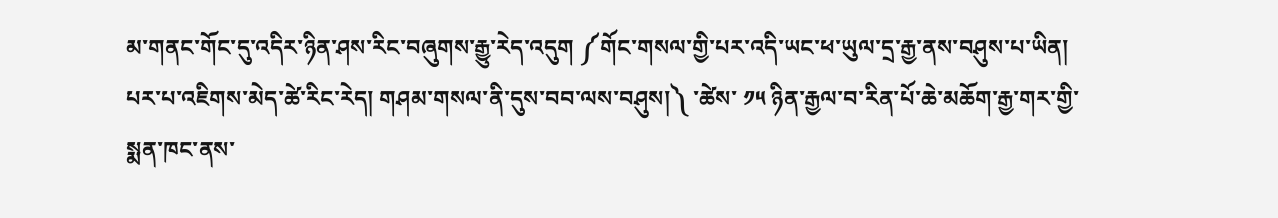མ་གནང་གོང་དུ་འདིར་ཉིན་ཤས་རིང་བཞུགས་རྒྱུ་རེད་འདུག ༼གོང་གསལ་གྱི་པར་འདི་ཡང་ཕ་ཡུལ་དྲ་རྒྱ་ནས་བཤུས་པ་ཡིན། པར་པ་འཇིགས་མེད་ཚེ་རིང་རེད། གཤམ་གསལ་ནི་དུས་བབ་ལས་བཤུས།༽ ་ཚེས་ ༡༥ ཉིན་རྒྱལ་བ་རིན་པོ་ཆེ་མཆོག་རྒྱ་གར་གྱི་སྨན་ཁང་ནས་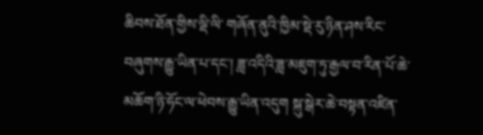ཆིབས་ཐོན་གྱིས་ལྡི་ལི་ གཞོན་ནུའི་ཁྱིམ་སྡེ་རུ་ཉིན་ཤས་རིང་བཞུགས་རྒྱུ་ཡིན་པ་དང་། ཟླ་འདིའི་ཟླ་མཇུག་ཏུ་རྒྱལ་བ་རིན་པོ་ཆེ་མཆོག་ཉི་ཧོང་ལ་ཕེབས་རྒྱུ་ཡིན་འདུག སྐུ་སྒེར་ཆེ་བསྟན་འཛིན་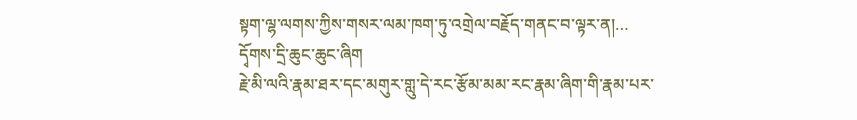སྟག་ལྷ་ལགས་ཀྱིས་གསར་ལམ་ཁག་ཏུ་འགྲེལ་བརྗོད་གནང་བ་ལྟར་ན།…
དྭོགས་དྲི་ཆུང་ཆུང་ཞིག
རྗེ་མི་ལའི་རྣམ་ཐར་དང་མགུར་གླུ་དེ་རང་རྩོམ་མམ་རང་རྣམ་ཞིག་གི་རྣམ་པར་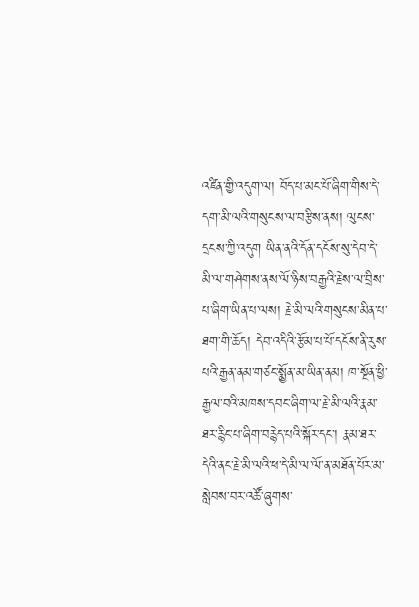འཛིན་གྱི་འདུག་ལ། བོད་པ་མང་པོ་ཞིག་གིས་དེ་དག་མི་ལའི་གསུངས་ལ་བརྩིས་ནས། ལུངས་དྲངས་ཀྱི་འདུག ཡིན་ནའི་དོན་དངོས་སུ་དེབ་དེ་མི་ལ་གཤེགས་ནས་ལོ་ཉིས་བརྒྱའི་རྗེས་ལ་བྲིས་པ་ཞིག་ཡིན་པ་ལས། རྗེ་མི་ལའི་གསུངས་མིན་པ་ཐག་གི་ཆོད། དེབ་འདིའི་རྩོམ་པ་པོ་དངོས་ནི་རུས་པའི་རྒྱན་ནམ་གཙང་སྨྱོན་མ་ཡིན་ནམ། ཁ་སྔོན་ཕྱི་རྒྱལ་བའི་མཁས་དབང་ཞིག་ལ་རྗེ་མི་ལའི་རྣམ་ཐར་རྙིང་པ་ཞིག་བརྙེད་པའི་སྐོར་དང་། རྣམ་ཐར་དེའི་ནང་རྗེ་མི་ལའི་ཕ་དེ་མི་ལ་ལོ་ན་མཐོན་པོར་མ་སླེབས་བར་འཚོ་ཞུགས་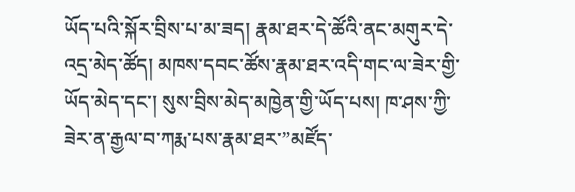ཡོད་པའི་སྐོར་བྲིས་པ་མ་ཟད། རྣམ་ཐར་དེ་ཚོའི་ནང་མགུར་དེ་འདྲ་མེད་ཚོད། མཁས་དབང་ཚོས་རྣམ་ཐར་འདི་གང་ལ་ཟེར་གྱི་ཡོད་མེད་དང་། སུས་བྲིས་མེད་མཁྱེན་གྱི་ཡོད་པས། ཁ་ཤས་ཀྱི་ཟེར་ན་རྒྱལ་བ་ཀརྨ་པས་རྣམ་ཐར་”མཛོད་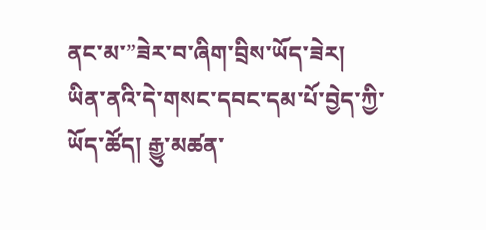ནང་མ་”ཟེར་བ་ཞིག་བྲིས་ཡོད་ཟེར། ཡིན་ནའི་དེ་གསང་དབང་དམ་པོ་བྱེད་ཀྱི་ཡོད་ཚོད། རྒྱུ་མཚན་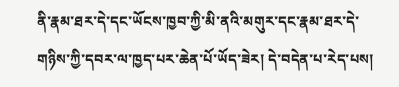ནི་རྣམ་ཐར་དེ་དང་ཡོངས་ཁྱབ་ཀྱི་མི་ནའི་མགུར་དང་རྣམ་ཐར་དེ་གཉིས་ཀྱི་དབར་ལ་ཁྱད་པར་ཆེན་པོ་ཡོད་ཟེར། དེ་བདེན་པ་རེད་པས།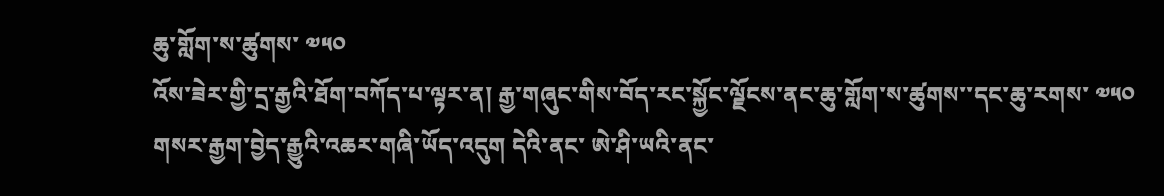ཆུ་གློག་ས་ཚུགས་ ༧༥༠
འོས་ཟེར་གྱི་དྲ་རྒྱའི་ཐོག་བཀོད་པ་ལྟར་ན། རྒྱ་གཞུང་གིས་བོད་རང་སྐྱོང་ལྗོངས་ནང་ཆུ་གློག་ས་ཚུགས་་དང་ཆུ་རགས་ ༧༥༠ གསར་རྒྱག་བྱེད་རྒྱུའི་འཆར་གཞི་ཡོད་འདུག དེའི་ནང་ ཨེ་ཤི་ཡའི་ནང་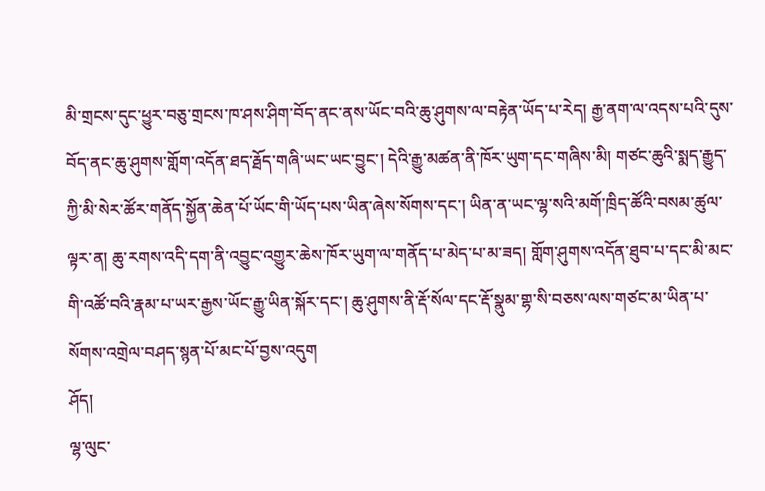མི་གྲངས་དུང་ཕྱུར་བཅུ་གྲངས་ཁ་ཤས་ཤིག་བོད་ནང་ནས་ཡོང་བའི་ཆུ་ཤུགས་ལ་བརྟེན་ཡོད་པ་རེད། རྒྱ་ནག་ལ་འདས་པའི་དུས་བོད་ནང་ཆུ་ཤུགས་གློག་འདོན་ཐད་རྠོད་གཞི་ཡང་ཡང་བྱུང་། དེའི་རྒྱུ་མཚན་ནི་ཁོར་ཡུག་དང་གཞིས་མི། གཙང་ཆུའི་སྨད་རྒྱུད་ཀྱི་མི་སེར་ཚོར་གནོད་སྐྱོན་ཆེན་པོ་ཡོང་གི་ཡོད་པས་ཡིན་ཞེས་སོགས་དང་། ཡིན་ན་ཡང་ལྷ་སའི་མགོ་ཁྲིད་ཚོའི་བསམ་ཚུལ་ལྟར་ན། ཆུ་རགས་འདི་དག་ནི་འབྱུང་འགྱུར་ཆེས་ཁོར་ཡུག་ལ་གནོད་པ་མེད་པ་མ་ཟད། གློག་ཤུགས་འདོན་ཐུབ་པ་དང་མི་མང་གི་འཚོ་བའི་རྣམ་པ་ཡར་རྒྱས་ཡོང་རྒྱུ་ཡིན་སྐོར་དང་། ཆུ་ཤུགས་ནི་རྡོ་སོལ་དང་རྡོ་སྣུམ་གྷ་སི་བཅས་ལས་གཙང་མ་ཡིན་པ་སོགས་འགྲེལ་བཤད་སྙན་པོ་མང་པོ་བྱས་འདུག
ཤོད།
ལྷ་ལུང་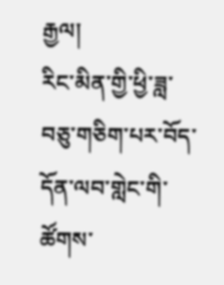རྒྱལ།
རིང་མིན་གྱི་ཕྱི་ཟླ་བཅུ་གཅིག་པར་བོད་དོན་ལབ་གླེང་གི་ཚོགས་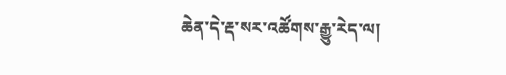ཆེན་དེ་རྡ་སར་འཚོགས་རྒྱུ་རེད་ལ།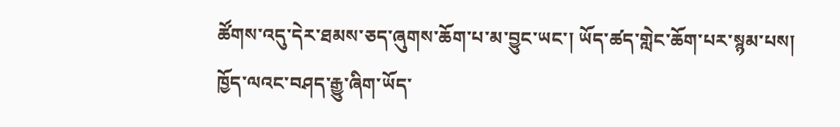ཚོགས་འདུ་དེར་ཐམས་ཅད་ཞུགས་ཆོག་པ་མ་བྱུང་ཡང་། ཡོད་ཚད་གླེང་ཆོག་པར་སྙམ་པས། ཁྱོད་ལའང་བཤད་རྒྱུ་ཞིག་ཡོད་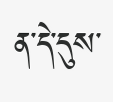ན་དེ་དུས་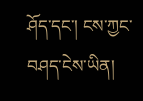ཤོད་དང་། ངས་ཀྱང་བཤད་ངེས་ཡིན།